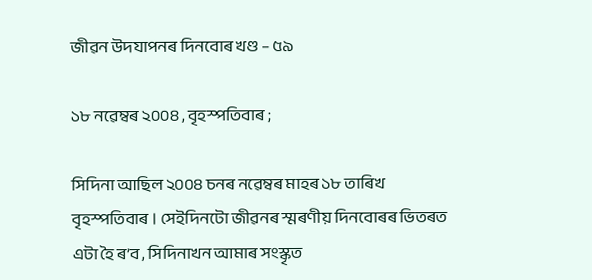জীৱন উদযাপনৰ দিনবোৰ খণ্ড – ৫৯

১৮ নৱেম্বৰ ২০০৪ , বৃহস্পতিবাৰ ;

সিদিনা আছিল ২০০৪ চনৰ নৱেম্বৰ মাহৰ ১৮ তাৰিখ বৃহস্পতিবাৰ । সেইদিনটো জীৱনৰ স্মৰণীয় দিনবোৰৰ ভিতৰত এটা হৈ ৰ’ব , সিদিনাখন আমাৰ সংস্কৃত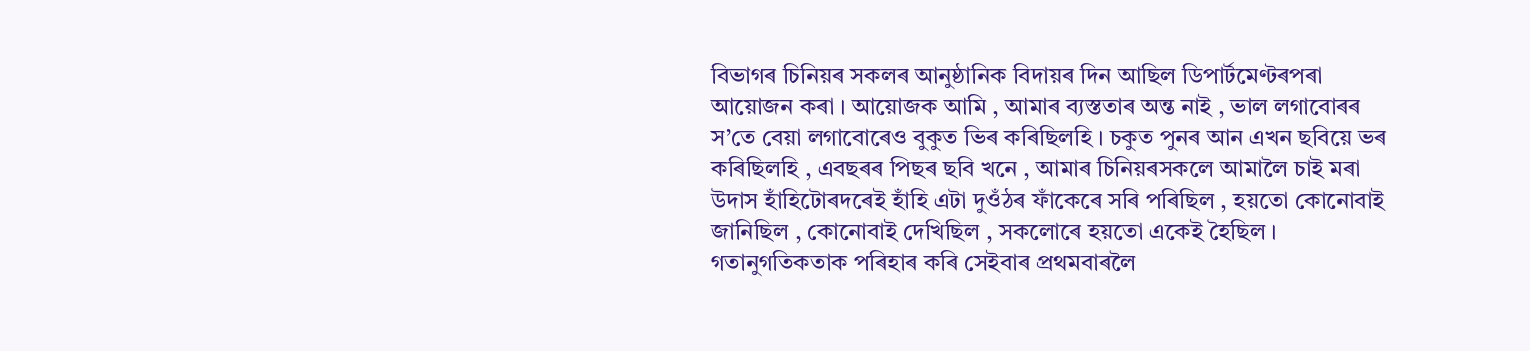বিভাগৰ চিনিয়ৰ সকলৰ আনুষ্ঠানিক বিদায়ৰ দিন আছিল ডিপাৰ্টমেণ্টৰপৰা আয়োজন কৰা । আয়োজক আমি , আমাৰ ব্যস্ততাৰ অন্ত নাই , ভাল লগাবোৰৰ স’তে বেয়া লগাবোৰেও বুকুত ভিৰ কৰিছিলহি । চকুত পুনৰ আন এখন ছবিয়ে ভৰ কৰিছিলহি , এবছৰৰ পিছৰ ছবি খনে , আমাৰ চিনিয়ৰসকলে আমালৈ চাই মৰা উদাস হাঁহিটোৰদৰেই হাঁহি এটা দুওঁঠৰ ফাঁকেৰে সৰি পৰিছিল , হয়তো কোনোবাই জানিছিল , কোনোবাই দেখিছিল , সকলোৰে হয়তো একেই হৈছিল । গতানুগতিকতাক পৰিহাৰ কৰি সেইবাৰ প্ৰথমবাৰলৈ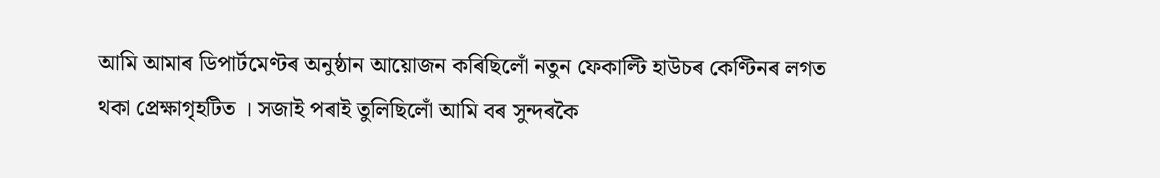আমি আমাৰ ডিপাৰ্টমেণ্টৰ অনুষ্ঠান আয়োজন কৰিছিলোঁ নতুন ফেকাল্টি হাউচৰ কেণ্টিনৰ লগত থকা প্ৰেক্ষাগৃহটিত । সজাই পৰাই তুলিছিলোঁ আমি বৰ সুন্দৰকৈ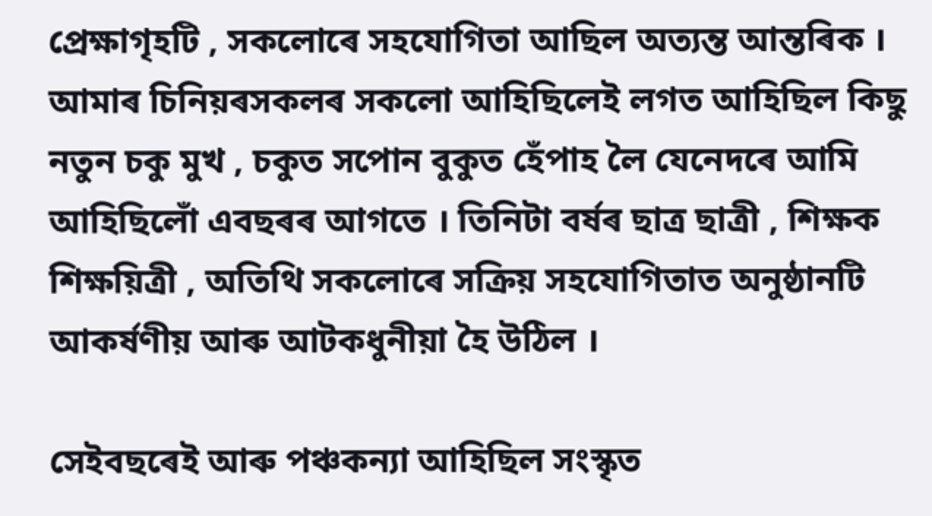প্ৰেক্ষাগৃহটি , সকলোৰে সহযোগিতা আছিল অত্যন্ত আন্তৰিক । আমাৰ চিনিয়ৰসকলৰ সকলো আহিছিলেই লগত আহিছিল কিছু নতুন চকু মুখ , চকুত সপোন বুকুত হেঁপাহ লৈ যেনেদৰে আমি আহিছিলোঁ এবছৰৰ আগতে । তিনিটা বৰ্ষৰ ছাত্ৰ ছাত্ৰী , শিক্ষক শিক্ষয়িত্ৰী , অতিথি সকলোৰে সক্ৰিয় সহযোগিতাত অনুষ্ঠানটি আকৰ্ষণীয় আৰু আটকধুনীয়া হৈ উঠিল ।

সেইবছৰেই আৰু পঞ্চকন্যা আহিছিল সংস্কৃত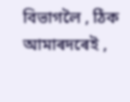বিভাগলৈ , ঠিক আমাৰদৰেই ,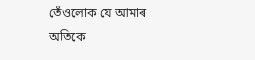তেঁওলোক যে আমাৰ অতিকে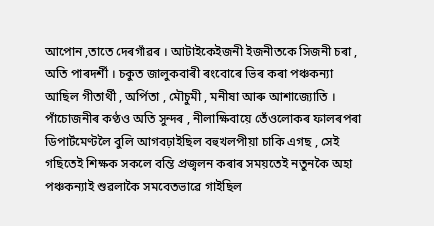আপোন ,তাতে দেৰগাঁৱৰ । আটাইকেইজনী ইজনীতকে সিজনী চৰা , অতি পাৰদৰ্শী । চকুত জালুকবাৰী ৰংবোৰে ভিৰ কৰা পঞ্চকন্যা আছিল গীতাৰ্থী , অৰ্পিতা , মৌচুমী , মনীষা আৰু আশাজ্যোতি । পাঁচোজনীৰ কণ্ঠও অতি সুন্দৰ , নীলাক্ষিবায়ে তেঁওলোকৰ ফালৰপৰা ডিপাৰ্টমেণ্টলৈ বুলি আগবঢ়াইছিল বহুখলপীয়া চাকি এগছ , সেই গছিতেই শিক্ষক সকলে বন্তি প্ৰজ্বলন কৰাৰ সময়তেই নতুনকৈ অহা পঞ্চকন্যাই শুৱলাকৈ সমবেতভাৱে গাইছিল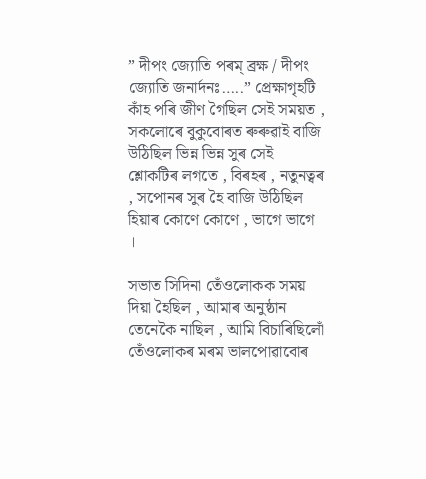” দীপং জ্যোতি পৰম্ ব্ৰক্ষ / দীপং জ্যোতি জনাৰ্দনঃ…..” প্ৰেক্ষাগৃহটি কাঁহ পৰি জীণ গৈছিল সেই সময়ত , সকলোৰে বুকুবোৰত ৰুৰুৱাই বাজি উঠিছিল ভিন্ন ভিন্ন সুৰ সেই শ্লোকটিৰ লগতে , বিৰহৰ , নতুনত্বৰ , সপোনৰ সুৰ হৈ বাজি উঠিছিল হিয়াৰ কোণে কোণে , ভাগে ভাগে ।

সভাত সিদিনা তেঁওলোকক সময় দিয়া হৈছিল , আমাৰ অনুষ্ঠান তেনেকৈ নাছিল , আমি বিচাৰিছিলোঁ তেঁওলোকৰ মৰম ভালপোৱাবোৰ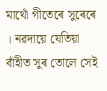মাথোঁ গীতেৰে সুৰেৰে । নৱদায়ে যেতিয়া বাঁহীত সুৰ তোলে সেই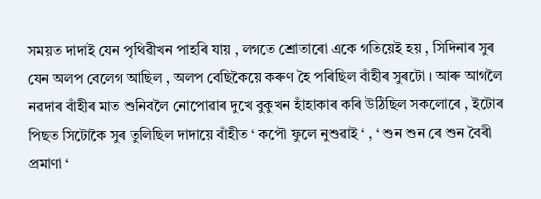সময়ত দাদাই যেন পৃথিৱীখন পাহৰি যায় , লগতে শ্ৰোতাৰো একে গতিয়েই হয় , সিদিনাৰ সুৰ যেন অলপ বেলেগ আছিল , অলপ বেছিকৈয়ে কৰুণ হৈ পৰিছিল বাঁহীৰ সুৰটো । আৰু আগলৈ নৱদাৰ বাঁহীৰ মাত শুনিবলৈ নোপোৱাৰ দুখে বুকুখন হাঁহাকাৰ কৰি উঠিছিল সকলোৰে , ইটোৰ পিছত সিটোকৈ সুৰ তুলিছিল দাদায়ে বাঁহীত ‘ কপৌ ফুলে নুশুৱাই ‘ , ‘ শুন শুন ৰে শুন বৈৰী প্ৰমাণা ‘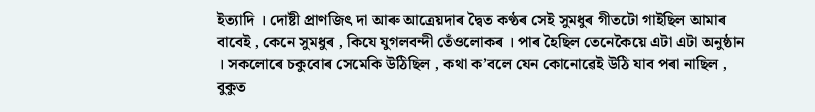ইত্যাদি । দোষ্টী প্ৰাণজিৎ দা আৰু আত্ৰেয়দাৰ দ্বৈত কণ্ঠৰ সেই সুমধুৰ গীতটো গাইছিল আমাৰ বাবেই , কেনে সুমধুৰ , কিযে যুগলবন্দী তেঁওলোকৰ । পাৰ হৈছিল তেনেকৈয়ে এটা এটা অনুষ্ঠান । সকলোৰে চকুবোৰ সেমেকি উঠিছিল , কথা ক’বলে যেন কোনোৱেই উঠি যাব পৰা নাছিল , বুকুত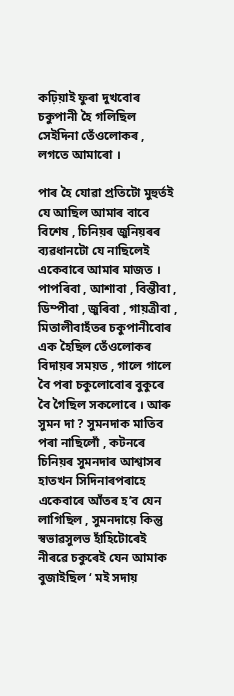কঢ়িয়াই ফুৰা দুখবোৰ চকুপানী হৈ গলিছিল সেইদিনা তেঁওলোকৰ , লগতে আমাৰো ।

পাৰ হৈ যোৱা প্ৰতিটো মুহুৰ্তই যে আছিল আমাৰ বাবে বিশেষ , চিনিয়ৰ জুনিয়ৰৰ ব্যৱধানটো যে নাছিলেই একেবাৰে আমাৰ মাজত । পাপৰিবা , আশাবা , বিন্তীবা , ডিম্পীবা , জুৰিবা , গায়ত্ৰীবা , মিতালীবাহঁতৰ চকুপানীবোৰ এক হৈছিল তেঁওলোকৰ বিদায়ৰ সময়ত , গালে গালে বৈ পৰা চকুলোবোৰ বুকুৰে বৈ গৈছিল সকলোৰে । আৰু সুমন দা ? সুমনদাক মাতিব পৰা নাছিলোঁ , কটনৰে চিনিয়ৰ সুমনদাৰ আশ্বাসৰ হাতখন সিদিনাৰপৰাহে একেবাৰে আঁতৰ হ’ব যেন লাগিছিল , সুমনদায়ে কিন্তু স্বভাৱসুলভ হাঁহিটোৰেই নীৰৱে চকুৰেই যেন আমাক বুজাইছিল ‘ মই সদায়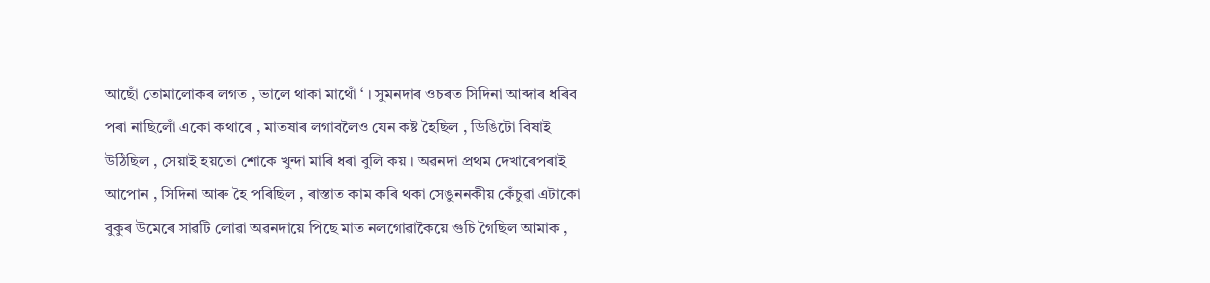আছোঁ তোমালোকৰ লগত , ভালে থাকা মাথোঁ ‘ । সুমনদাৰ ওচৰত সিদিনা আব্দাৰ ধৰিব পৰা নাছিলোঁ একো কথাৰে , মাতষাৰ লগাবলৈও যেন কষ্ট হৈছিল , ডিঙিটো বিষাই উঠিছিল , সেয়াই হয়তো শোকে খুন্দা মাৰি ধৰা বুলি কয় । অৱনদা প্ৰথম দেখাৰেপৰাই আপোন , সিদিনা আৰু হৈ পৰিছিল , ৰাস্তাত কাম কৰি থকা সেঙুননকীয় কেঁচুৱা এটাকো বুকুৰ উমেৰে সাৱটি লোৱা অৱনদায়ে পিছে মাত নলগোৱাকৈয়ে গুচি গৈছিল আমাক ,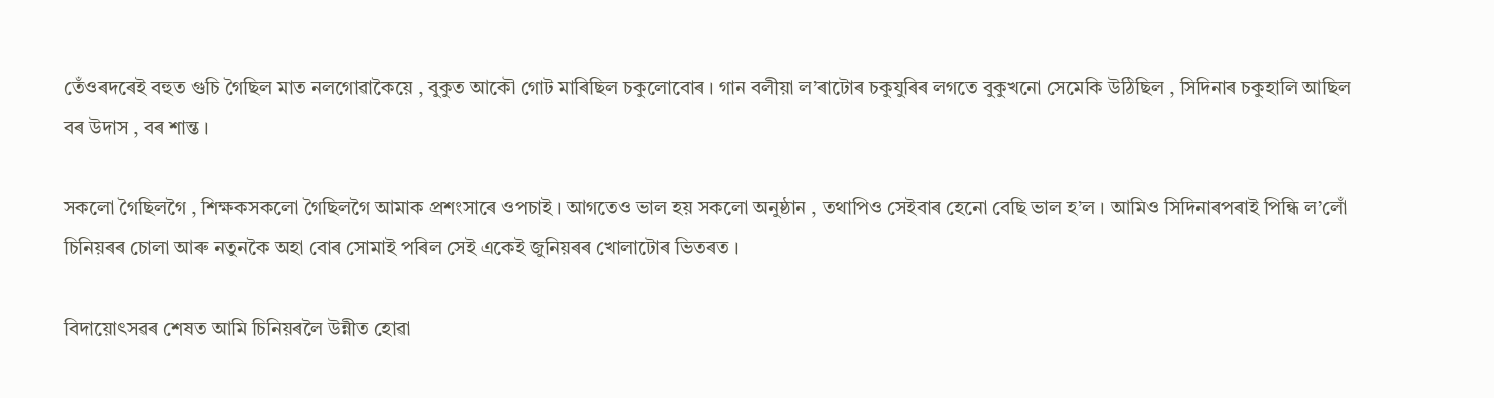তেঁওৰদৰেই বহুত গুচি গৈছিল মাত নলগোৱাকৈয়ে , বুকুত আকৌ গোট মাৰিছিল চকুলোবোৰ । গান বলীয়া ল’ৰাটোৰ চকুযুৰিৰ লগতে বুকুখনো সেমেকি উঠিছিল , সিদিনাৰ চকুহালি আছিল বৰ উদাস , বৰ শান্ত ।

সকলো গৈছিলগৈ , শিক্ষকসকলো গৈছিলগৈ আমাক প্ৰশংসাৰে ওপচাই । আগতেও ভাল হয় সকলো অনুষ্ঠান , তথাপিও সেইবাৰ হেনো বেছি ভাল হ’ল । আমিও সিদিনাৰপৰাই পিন্ধি ল’লোঁ চিনিয়ৰৰ চোলা আৰু নতুনকৈ অহা বোৰ সোমাই পৰিল সেই একেই জুনিয়ৰৰ খোলাটোৰ ভিতৰত ।

বিদায়োৎসৱৰ শেষত আমি চিনিয়ৰলৈ উন্নীত হোৱা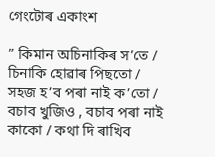গেংটোৰ একাংশ

” কিমান অচিনাকিৰ স’তে / চিনাকি হোৱাৰ পিছতো / সহজ হ’ব পৰা নাই ক’তো / বচাব খুজিও , বচাব পৰা নাই কাকো / কথা দি ৰাখিব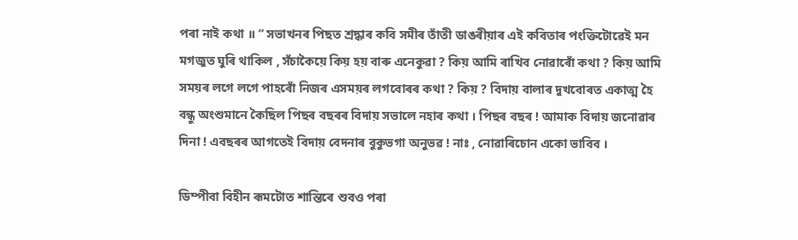পৰা নাই কথা ॥ ” সভাখনৰ পিছত শ্ৰদ্ধাৰ কবি সমীৰ তাঁতী ডাঙৰীয়াৰ এই কবিতাৰ পংক্তিটোৱেই মন মগজুত ঘুৰি থাকিল , সঁচাকৈয়ে কিয় হয় বাৰু এনেকুৱা ? কিয় আমি ৰাখিব নোৱাৰোঁ কথা ? কিয় আমি সময়ৰ লগে লগে পাহৰোঁ নিজৰ এসময়ৰ লগবোৰৰ কথা ? কিয় ? বিদায় বালাৰ দুখবোৰত একাত্ম হৈ বন্ধু অংশুমানে কৈছিল পিছৰ বছৰৰ বিদায় সভালে নহাৰ কথা । পিছৰ বছৰ ! আমাক বিদায় জনোৱাৰ দিনা ! এবছৰৰ আগতেই বিদায় বেদনাৰ বুকুভগা অনুভৱ ! নাঃ , নোৱাৰিচোন একো ভাবিব ।

ডিম্পীবা বিহীন ৰূমটোত শান্তিৰে শুবও পৰা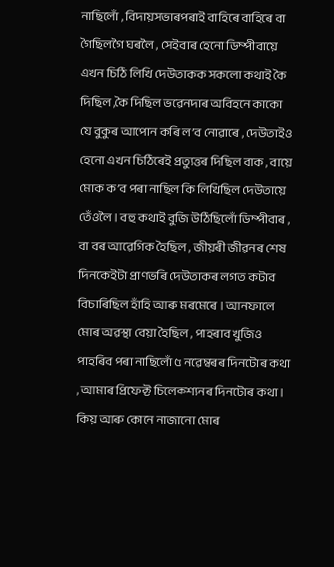নাছিলোঁ , বিদায়সভাৰপৰাই বাহিৰে বাহিৰে বা গৈছিলগৈ ঘৰলৈ , সেইবাৰ হেনো ডিম্পীবায়ে এখন চিঠি লিখি দেউতাকক সকলো কথাই কৈ দিছিল ,কৈ দিছিল ভৱেনদাৰ অবিহনে কাকো যে বুকুৰ আপোন কৰি ল’ব নোৱাৰে , দেউতাইও হেনো এখন চিঠিৰেই প্ৰত্যুত্তৰ দিছিল বাক , বায়ে মোক ক’ব পৰা নাছিল কি লিখিছিল দেউতায়ে তেঁওলৈ । বহু কথাই বুজি উঠিছিলোঁ ডিম্পীবাৰ , বা বৰ আৱেগিক হৈছিল , জীয়ৰী জীৱনৰ শেষ দিনকেইটা প্ৰাণভৰি দেউতাকৰ লগত কটাব বিচাৰিছিল হাঁহি আৰু মৰমেৰে । আনফালে মোৰ অৱস্থা বেয়া হৈছিল , পাহৰাব খুজিও পাহৰিব পৰা নাছিলোঁ ৫ নৱেম্বৰৰ দিনটোৰ কথা , আমাৰ প্ৰিফেক্ট চিলেক্শ্যনৰ দিনটোৰ কথা । কিয় আৰু কোনে নাজানো মোৰ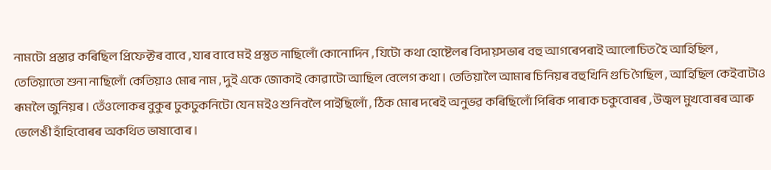নামটো প্ৰস্তাৱ কৰিছিল প্ৰিফেক্টৰ বাবে , যাৰ বাবে মই প্ৰস্তুত নাছিলোঁ কোনোদিন , যিটো কথা হোষ্টেলৰ বিদায়সভাৰ বহু আগৰেপৰাই আলোচিত হৈ আহিছিল , তেতিয়াতো শুনা নাছিলোঁ কেতিয়াও মোৰ নাম , দুই একে জোকাই কোৱাটো আছিল বেলেগ কথা । তেতিয়ালৈ আমাৰ চিনিয়ৰ বহুখিনি গুচি গৈছিল , আহিছিল কেইবাটাও ৰূমলৈ জুনিয়ৰ । তেঁওলোকৰ বুকুৰ ঢুকঢুকনিটো যেন মইও শুনিবলৈ পাইছিলোঁ , ঠিক মোৰ দৰেই অনুভৱ কৰিছিলোঁ পিৰিক পাৰাক চকুবোৰৰ , উজ্বল মুখবোৰৰ আৰু ভেলেঙী হাঁহিবোৰৰ অকথিত ভাষাবোৰ ।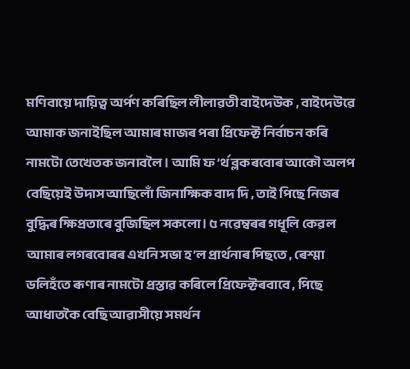মণিবায়ে দায়িত্ব অৰ্পণ কৰিছিল লীলাৱতী বাইদেউক , বাইদেউৱে আমাক জনাইছিল আমাৰ মাজৰ পৰা প্ৰিফেক্ট নিৰ্বাচন কৰি নামটো তেখেতক জনাবলৈ । আমি ফ’ৰ্থ ব্লকৰবোৰ আকৌ অলপ বেছিয়েই উদাস আছিলোঁ জিনাক্ষিক বাদ দি , তাই পিছে নিজৰ বুদ্ধিৰ ক্ষিপ্ৰতাৰে বুজিছিল সকলো । ৫ নৱেম্বৰৰ গধূলি কেৱল আমাৰ লগৰবোৰৰ এখনি সভা হ’ল প্ৰাৰ্থনাৰ পিছতে , ৰেশ্মা ডলিহঁতে ৰূণাৰ নামটো প্ৰস্তাৱ কৰিলে প্ৰিফেক্টৰবাবে , পিছে আধাতকৈ বেছি আৱাসীয়ে সমৰ্থন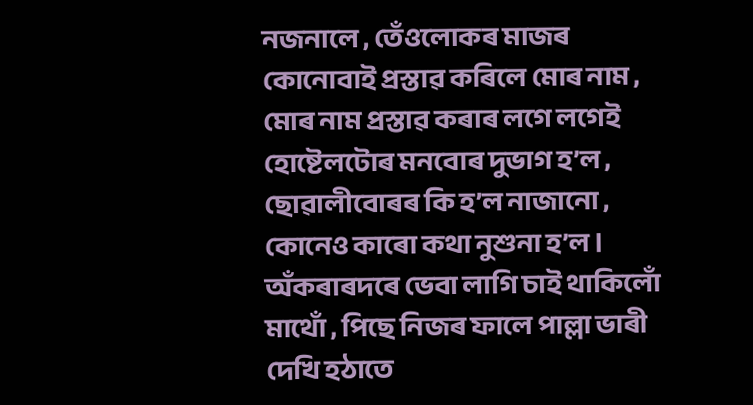নজনালে , তেঁওলোকৰ মাজৰ কোনোবাই প্ৰস্তাৱ কৰিলে মোৰ নাম , মোৰ নাম প্ৰস্তাৱ কৰাৰ লগে লগেই হোষ্টেলটোৰ মনবোৰ দুভাগ হ’ল , ছোৱালীবোৰৰ কি হ’ল নাজানো , কোনেও কাৰো কথা নুশুনা হ’ল । অঁকৰাৰদৰে ভেবা লাগি চাই থাকিলোঁ মাথোঁ , পিছে নিজৰ ফালে পাল্লা ভাৰী দেখি হঠাতে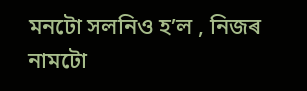মনটো সলনিও হ’ল , নিজৰ নামটো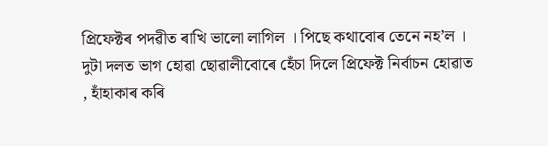প্ৰিফেক্টৰ পদৱীত ৰাখি ভালো লাগিল । পিছে কথাবোৰ তেনে নহ’ল । দুটা দলত ভাগ হোৱা ছোৱালীবোৰে হেঁচা দিলে প্ৰিফেক্ট নিৰ্বাচন হোৱাত , হাঁহাকাৰ কৰি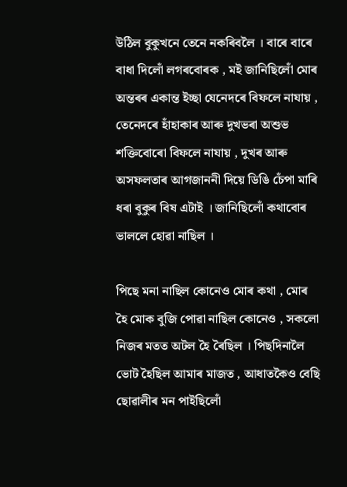উঠিল বুকুখনে তেনে নকৰিবলৈ । বাৰে বাৰে বাধা দিলোঁ লগৰবোৰক , মই জানিছিলোঁ মোৰ অন্তৰৰ একান্ত ইচ্ছা যেনেদৰে বিফলে নাযায় , তেনেদৰে হাঁহাকাৰ আৰু দুখভৰা অশুভ শক্তিবোৰো বিফলে নাযায় , দুখৰ আৰু অসফলতাৰ আগজাননী দিয়ে ডিঙি চেঁপা মাৰি ধৰা বুকুৰ বিষ এটাই । জানিছিলোঁ কথাবোৰ ভাললে হোৱা নাছিল ।

পিছে মনা নাছিল কোনেও মোৰ কথা , মোৰ হৈ মোক বুজি পোৱা নাছিল কোনেও , সকলো নিজৰ মতত অটল হৈ ৰৈছিল । পিছদিনালৈ ভোট হৈছিল আমাৰ মাজত , আধাতকৈও বেছি ছোৱালীৰ মন পাইছিলোঁ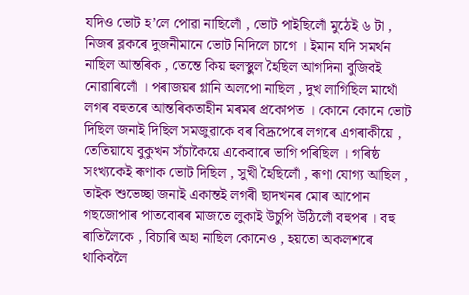যদিও ভোট হ’লে পোৱা নাছিলোঁ , ভোট পাইছিলোঁ মুঠেই ৬ টা , নিজৰ ব্লকৰে দুজনীমানে ভোট নিদিলে চাগে । ইমান যদি সমৰ্থন নাছিল আন্তৰিক , তেন্তে কিয় হুলস্থুল হৈছিল আগদিনা বুজিবই নোৱাৰিলোঁ । পৰাজয়ৰ গ্লানি অলপো নাছিল , দুখ লাগিছিল মাথোঁ লগৰ বহুতৰে আন্তৰিকতাহীন মৰমৰ প্ৰকোপত । কোনে কোনে ভোট দিছিল জনাই দিছিল সমজুৱাকে বৰ বিদ্ৰূপেৰে লগৰে এগৰাকীয়ে , তেতিয়াযে বুকুখন সঁচাকৈয়ে একেবাৰে ভাগি পৰিছিল । গৰিষ্ঠ সংখ্যকেই ৰূণাক ভোট দিছিল , সুখী হৈছিলোঁ , ৰূণা যোগ্য আছিল , তাইক শুভেচ্ছা জনাই একান্তই লগৰী ছাদখনৰ মোৰ আপোন গছজোপাৰ পাতবোৰৰ মাজতে লুকাই উচুপি উঠিলোঁ বহুপৰ । বহু ৰাতিলৈকে , বিচাৰি অহা নাছিল কোনেও , হয়তো অকলশৰে থাকিবলৈ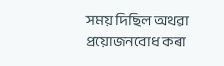সময় দিছিল অথৱা প্ৰয়োজনবোধ কৰা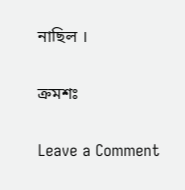নাছিল ।

ক্ৰমশঃ

Leave a Comment